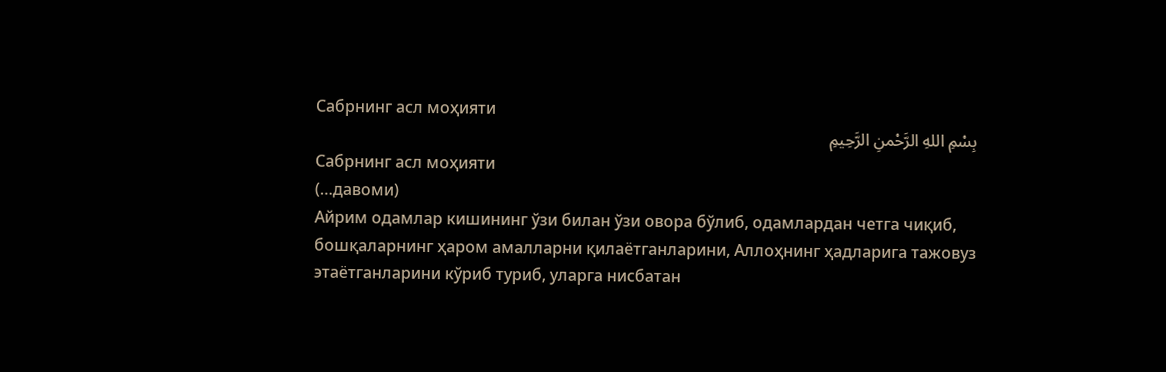Сабрнинг асл моҳияти
بِسْمِ اللهِ الرَّحْمنِ الرَّحِيمِ
Сабрнинг асл моҳияти
(…давоми)
Айрим одамлар кишининг ўзи билан ўзи овора бўлиб, одамлардан четга чиқиб, бошқаларнинг ҳаром амалларни қилаётганларини, Аллоҳнинг ҳадларига тажовуз этаётганларини кўриб туриб, уларга нисбатан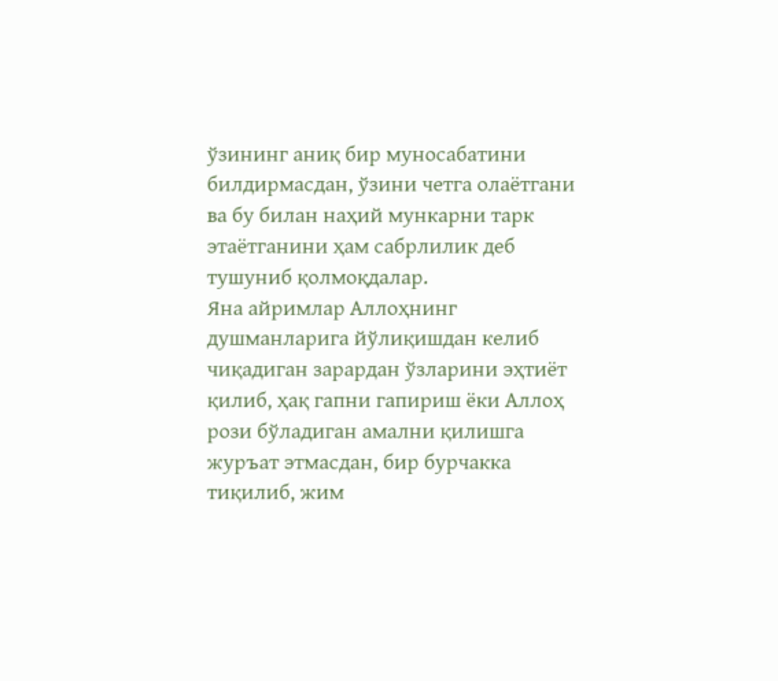ўзининг аниқ бир муносабатини билдирмасдан, ўзини четга олаётгани ва бу билан наҳий мункарни тарк этаётганини ҳам сабрлилик деб тушуниб қолмоқдалар.
Яна айримлар Аллоҳнинг душманларига йўлиқишдан келиб чиқадиган зарардан ўзларини эҳтиёт қилиб, ҳақ гапни гапириш ёки Аллоҳ рози бўладиган амални қилишга журъат этмасдан, бир бурчакка тиқилиб, жим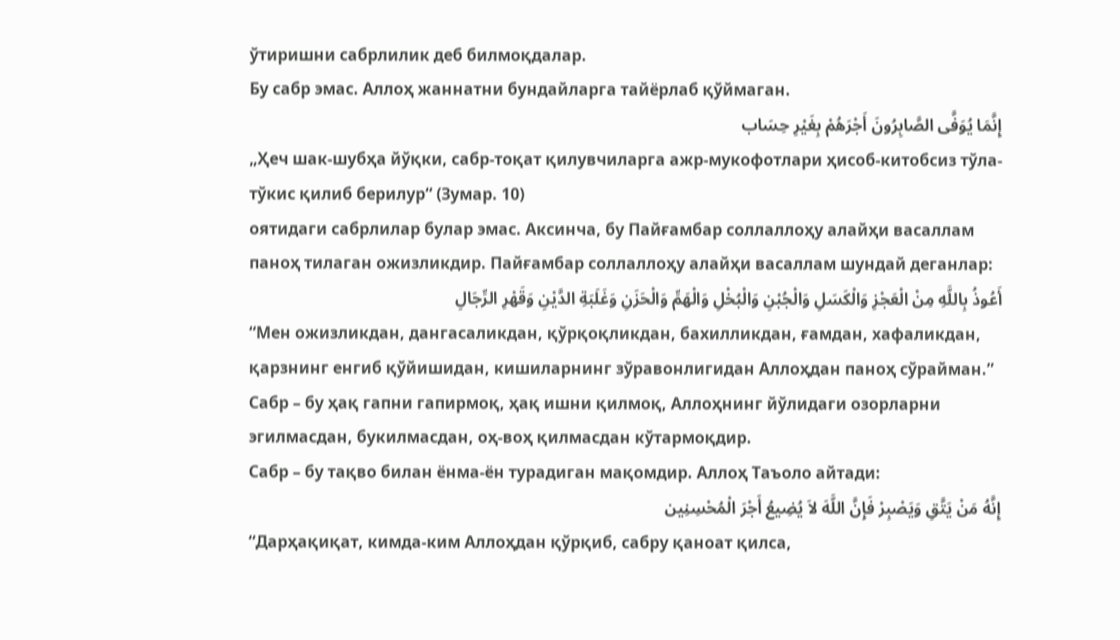ўтиришни сабрлилик деб билмоқдалар.
Бу сабр эмас. Аллоҳ жаннатни бундайларга тайёрлаб қўймаган.
إِنَّمَا يُوَفَّى الصَّابِرُونَ أَجْرَهُمْ بِغَيْرِ حِسَاب
„Ҳеч шак-шубҳа йўқки, сабр-тоқат қилувчиларга ажр-мукофотлари ҳисоб-китобсиз тўла-тўкис қилиб берилур“ (Зумар. 10)
оятидаги сабрлилар булар эмас. Аксинча, бу Пайғамбар соллаллоҳу алайҳи васаллам паноҳ тилаган ожизликдир. Пайғамбар соллаллоҳу алайҳи васаллам шундай деганлар:
أَعُوذُ بِاللَّهِ مِنْ الْعَجْزِ وَالْكَسَلِ وَالْجُبْنِ وَالْبُخْلِ وَالْهَمِّ وَالْحَزَنِ وَغَلَبَةِ الدَّيْنِ وَقَهْرِ الرِّجَالِ
“Мен ожизликдан, дангасаликдан, қўрқоқликдан, бахилликдан, ғамдан, хафаликдан, қарзнинг енгиб қўйишидан, кишиларнинг зўравонлигидан Аллоҳдан паноҳ сўрайман.”
Сабр – бу ҳақ гапни гапирмоқ, ҳақ ишни қилмоқ, Аллоҳнинг йўлидаги озорларни эгилмасдан, букилмасдан, оҳ-воҳ қилмасдан кўтармоқдир.
Сабр – бу тақво билан ёнма-ён турадиган мақомдир. Аллоҳ Таъоло айтади:
إِنَّهُ مَنْ يَتَّقِ وَيَصْبِرْ فَإِنَّ اللَّهَ لاَ يُضِيعُ أَجْرَ الْمُحْسِنِين
“Дарҳақиқат, кимда-ким Аллоҳдан қўрқиб, сабру қаноат қилса,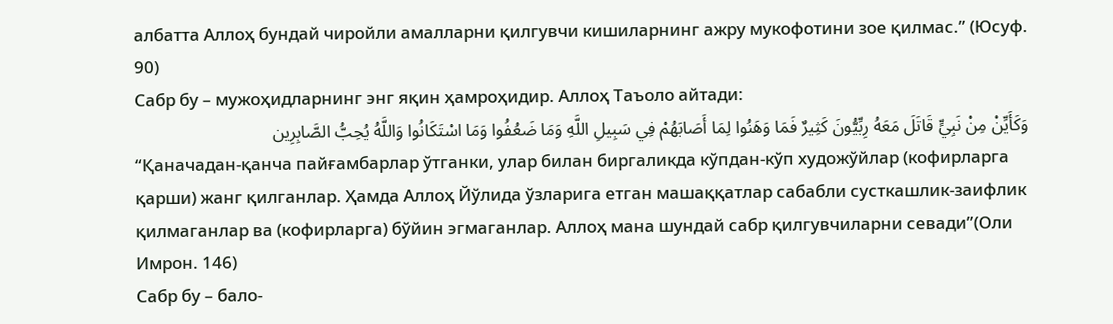албатта Аллоҳ бундай чиройли амалларни қилгувчи кишиларнинг ажру мукофотини зое қилмас.” (Юсуф. 90)
Сабр бу – мужоҳидларнинг энг яқин ҳамроҳидир. Аллоҳ Таъоло айтади:
وَكَأَيِّنْ مِنْ نَبِيٍّ قَاتَلَ مَعَهُ رِبِّيُّونَ كَثِيرٌ فَمَا وَهَنُوا لِمَا أَصَابَهُمْ فِي سَبِيلِ اللَّهِ وَمَا ضَعُفُوا وَمَا اسْتَكَانُوا وَاللَّهُ يُحِبُّ الصَّابِرِين
“Қаначадан-қанча пайғамбарлар ўтганки, улар билан биргаликда кўпдан-кўп художўйлар (кофирларга қарши) жанг қилганлар. Ҳамда Аллоҳ Йўлида ўзларига етган машаққатлар сабабли сусткашлик-заифлик қилмаганлар ва (кофирларга) бўйин эгмаганлар. Аллоҳ мана шундай сабр қилгувчиларни севади”(Оли Имрон. 146)
Сабр бу – бало-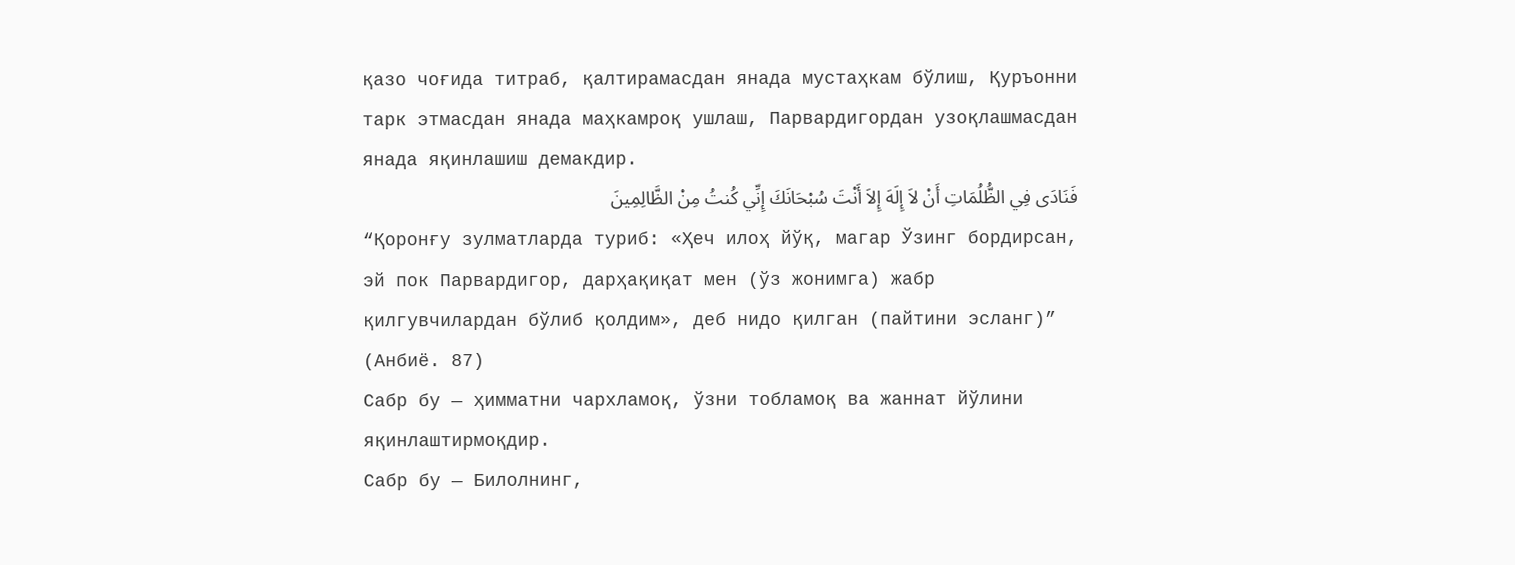қазо чоғида титраб, қалтирамасдан янада мустаҳкам бўлиш, Қуръонни тарк этмасдан янада маҳкамроқ ушлаш, Парвардигордан узоқлашмасдан янада яқинлашиш демакдир.
فَنَادَى فِي الظُّلُمَاتِ أَنْ لاَ إِلَهَ إِلاَ أَنْتَ سُبْحَانَكَ إِنِّي كُنتُ مِنْ الظَّالِمِينَ
“Қоронғу зулматларда туриб: «Ҳеч илоҳ йўқ, магар Ўзинг бордирсан, эй пок Парвардигор, дарҳақиқат мен (ўз жонимга) жабр қилгувчилардан бўлиб қолдим», деб нидо қилган (пайтини эсланг)” (Анбиё. 87)
Сабр бу — ҳимматни чархламоқ, ўзни тобламоқ ва жаннат йўлини яқинлаштирмоқдир.
Сабр бу — Билолнинг,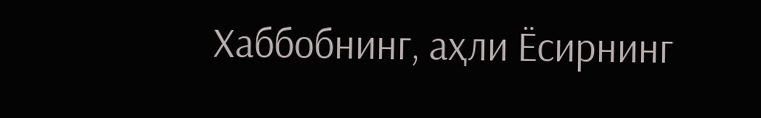Хаббобнинг, аҳли Ёсирнинг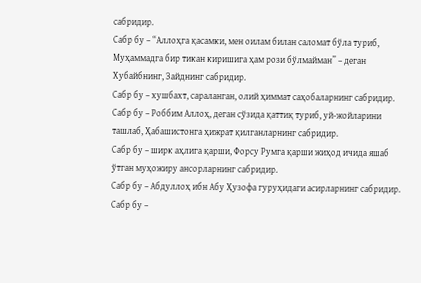сабридир.
Сабр бу – “Аллоҳга қасамки, мен оилам билан саломат бўла туриб, Муҳаммадга бир тикан киришига ҳам рози бўлмайман” – деган Хубайбнинг, Зайднинг сабридир.
Сабр бу – хушбахт, сараланган, олий ҳиммат саҳобаларнинг сабридир.
Сабр бу – Роббим Аллоҳ, деган сўзида қаттиқ туриб, уй-жойларини ташлаб, Ҳабашистонга ҳижрат қилганларнинг сабридир.
Сабр бу – ширк аҳлига қарши, Форсу Румга қарши жиҳод ичида яшаб ўтган муҳожиру ансорларнинг сабридир.
Сабр бу – Абдуллоҳ ибн Абу Ҳузофа гуруҳидаги асирларнинг сабридир.
Сабр бу –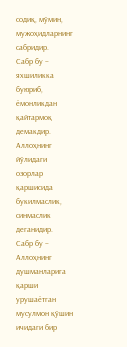содиқ, мўмин, мужоҳидларнинг сабридир.
Сабр бу – яхшиликка буюриб, ёмонликдан қайтармоқ демакдир. Аллоҳнинг йўлидаги озорлар қаршисида букилмаслик, синмаслик деганидир.
Сабр бу – Аллоҳнинг душманларига қарши урушаётган мусулмон қўшин ичидаги бир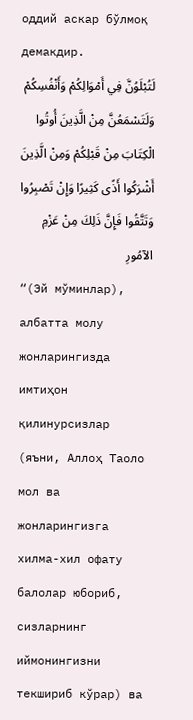оддий аскар бўлмоқ демакдир.
لَتُبْلَوُنَّ فِي أَمْوَالِكُمْ وَأَنْفُسِكُمْ وَلَتَسْمَعُنَّ مِنْ الَّذِينَ أُوتُوا الْكِتَابَ مِنْ قَبْلِكُمْ وَمِنْ الَّذِينَ أَشْرَكُوا أَذًى كَثِيرًا وَإِنْ تَصْبِرُوا وَتَتَّقُوا فَإِنَّ ذَلِكَ مِنْ عَزْمِ الآمُورِ
“(Эй мўминлар), албатта молу жонларингизда имтиҳон қилинурсизлар (яъни, Аллоҳ Таоло мол ва жонларингизга хилма-хил офату балолар юбориб, сизларнинг иймонингизни текшириб кўрар) ва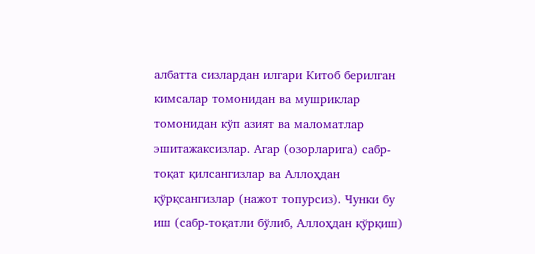албатта сизлардан илгари Китоб берилган кимсалар томонидан ва мушриклар томонидан кўп азият ва маломатлар эшитажаксизлар. Агар (озорларига) сабр-тоқат қилсангизлар ва Аллоҳдан қўрқсангизлар (нажот топурсиз). Чунки бу иш (сабр-тоқатли бўлиб, Аллоҳдан қўрқиш)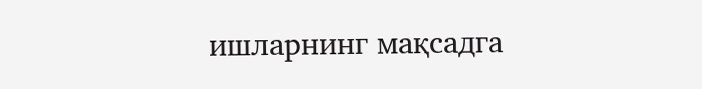ишларнинг мақсадга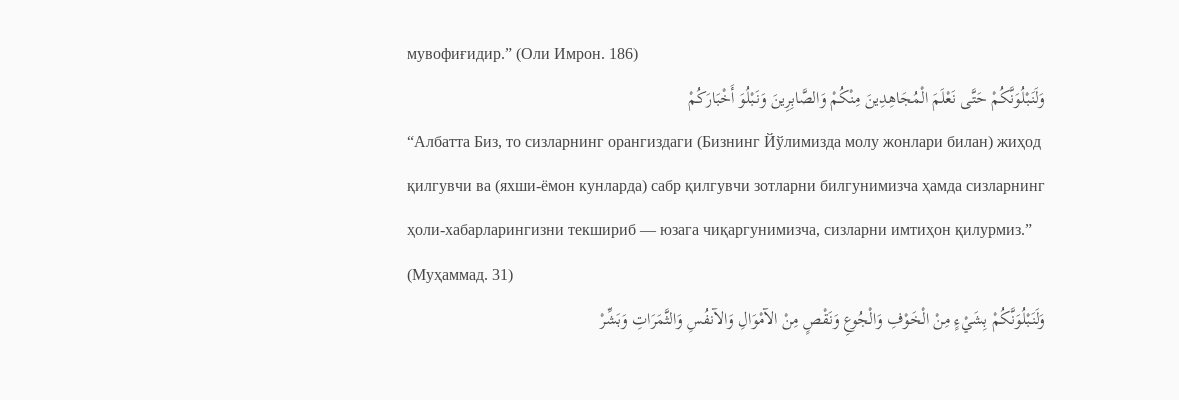мувофиғидир.” (Оли Имрон. 186)
وَلَنَبْلُوَنَّكُمْ حَتَّى نَعْلَمَ الْمُجَاهِدِينَ مِنْكُمْ وَالصَّابِرِينَ وَنَبْلُوَ أَخْبَارَكُمْ
“Албатта Биз, то сизларнинг орангиздаги (Бизнинг Йўлимизда молу жонлари билан) жиҳод қилгувчи ва (яхши-ёмон кунларда) сабр қилгувчи зотларни билгунимизча ҳамда сизларнинг ҳоли-хабарларингизни текшириб — юзага чиқаргунимизча, сизларни имтиҳон қилурмиз.” (Муҳаммад. 31)
وَلَنَبْلُوَنَّكُمْ بِشَيْءٍ مِنْ الْخَوْفِ وَالْجُوعِ وَنَقْصٍ مِنْ الآمْوَالِ وَالآنفُسِ وَالثَّمَرَاتِ وَبَشِّرْ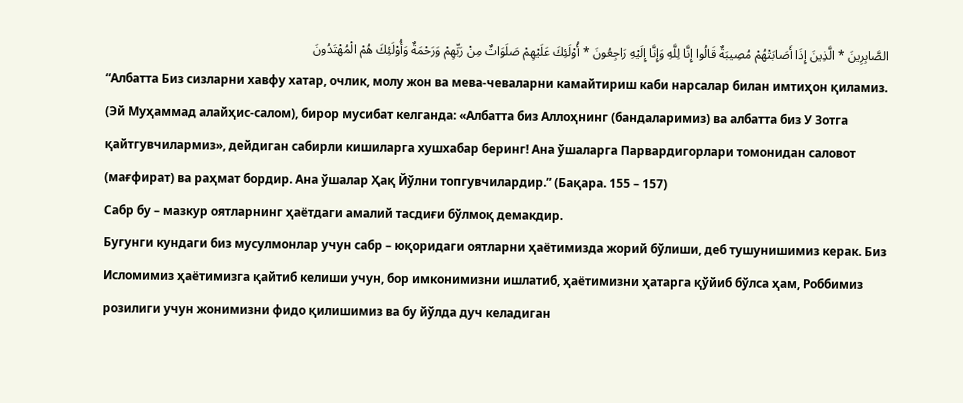الصَّابِرِينَ * الَّذِينَ إِذَا أَصَابَتْهُمْ مُصِيبَةٌ قَالُوا إِنَّا لِلَّهِ وَإِنَّا إِلَيْهِ رَاجِعُونَ * أُوْلَئِكَ عَلَيْهِمْ صَلَوَاتٌ مِنْ رَبِّهِمْ وَرَحْمَةٌ وَأُوْلَئِكَ هُمْ الْمُهْتَدُونَ
“Албатта Биз сизларни хавфу хатар, очлик, молу жон ва мева-чеваларни камайтириш каби нарсалар билан имтиҳон қиламиз. (Эй Муҳаммад алайҳис-салом), бирор мусибат келганда: «Албатта биз Аллоҳнинг (бандаларимиз) ва албатта биз У Зотга қайтгувчилармиз», дейдиган сабирли кишиларга хушхабар беринг! Ана ўшаларга Парвардигорлари томонидан саловот (мағфират) ва раҳмат бордир. Ана ўшалар Ҳақ Йўлни топгувчилардир.” (Бақара. 155 – 157)
Сабр бу – мазкур оятларнинг ҳаётдаги амалий тасдиғи бўлмоқ демакдир.
Бугунги кундаги биз мусулмонлар учун сабр – юқоридаги оятларни ҳаётимизда жорий бўлиши, деб тушунишимиз керак. Биз Исломимиз ҳаётимизга қайтиб келиши учун, бор имконимизни ишлатиб, ҳаётимизни ҳатарга қўйиб бўлса ҳам, Роббимиз розилиги учун жонимизни фидо қилишимиз ва бу йўлда дуч келадиган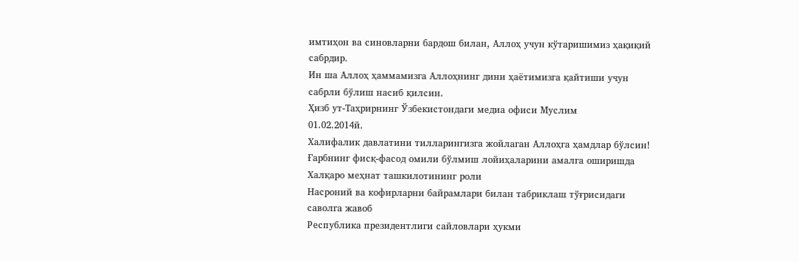имтиҳон ва синовларни бардош билан, Аллоҳ учун кўтаришимиз ҳақиқий сабрдир.
Ин ша Аллоҳ ҳаммамизга Аллоҳнинг дини ҳаётимизга қайтиши учун сабрли бўлиш насиб қилсин.
Ҳизб ут-Таҳрирнинг Ўзбекистондаги медиа офиси Муслим
01.02.2014й.
Халифалик давлатини тилларингизга жойлаган Аллоҳга ҳамдлар бўлсин!
Ғарбнинг фисқ-фасод омили бўлмиш лойиҳаларини амалга оширишда Халқаро меҳнат ташкилотининг роли
Насроний ва кофирларни байрамлари билан табриклаш тўғрисидаги саволга жавоб
Республика президентлиги сайловлари ҳукми